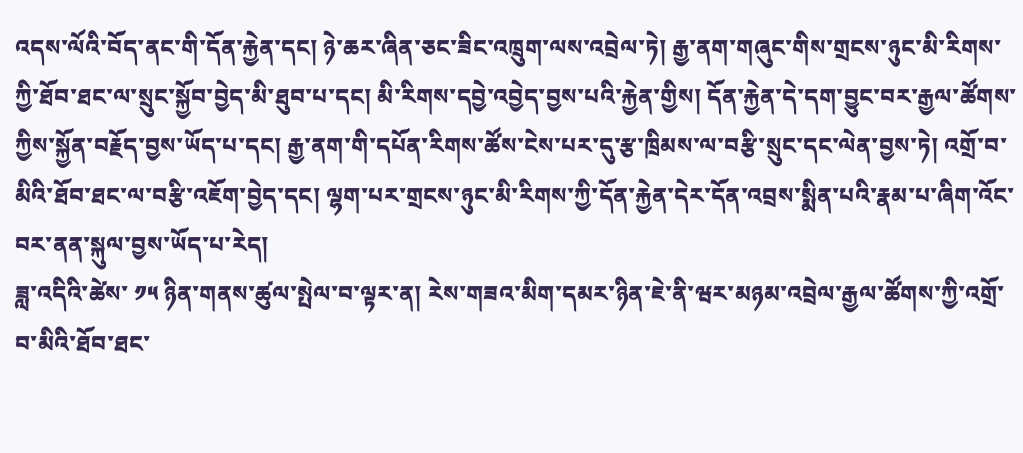འདས་ལོའི་བོད་ནང་གི་དོན་རྐྱེན་དང། ཉེ་ཆར་ཞིན་ཅང་ཟིང་འཁྲུག་ལས་འབྲེལ་ཏེ། རྒྱ་ནག་གཞུང་གིས་གྲངས་ཉུང་མི་རིགས་ཀྱི་ཐོབ་ཐང་ལ་སྲུང་སྐྱོབ་བྱེད་མི་ཐུབ་པ་དང། མི་རིགས་དབྱེ་འབྱེད་བྱས་པའི་རྐྱེན་གྱིས། དོན་རྐྱེན་དེ་དག་བྱུང་བར་རྒྱལ་ཚོགས་ཀྱིས་སྐྱོན་བརྗོད་བྱས་ཡོད་པ་དང། རྒྱ་ནག་གི་དཔོན་རིགས་ཚོས་ངེས་པར་དུ་རྩ་ཁྲིམས་ལ་བརྩི་སྲུང་དང་ལེན་བྱས་ཏེ། འགྲོ་བ་མིའི་ཐོབ་ཐང་ལ་བརྩི་འཇོག་བྱེད་དང། ལྷག་པར་གྲངས་ཉུང་མི་རིགས་ཀྱི་དོན་རྐྱེན་དེར་དོན་འབྲས་སྨིན་པའི་རྣམ་པ་ཞིག་འོང་བར་ནན་སྐུལ་བྱས་ཡོད་པ་རེད།
ཟླ་འདིའི་ཚེས་ ༡༥ ཉིན་གནས་ཚུལ་སྤེལ་བ་ལྟར་ན། རེས་གཟའ་མིག་དམར་ཉིན་ཇེ་ནི་ཝར་མཉམ་འབྲེལ་རྒྱལ་ཚོགས་ཀྱི་འགྲོ་བ་མིའི་ཐོབ་ཐང་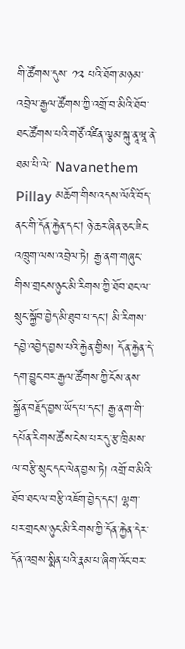གི་ཚོགས་དུས་ ༡༢ པའི་ཐོག་མཉམ་འབྲེལ་རྒྱལ་ཚོགས་ཀྱི་འགྲོ་བ་མིའི་ཐོབ་ཐང་ཚོགས་པའི་གཙོ་འཛིན་ལྕམ་སྐུ་ནཱ་ཝཱ་ནེ་ཐམ་པི་ལེ་ Navanethem Pillay མཆོག་གིས་འདས་ལོའི་བོད་ནང་གི་དོན་རྐྱེན་དང། ཉེ་ཆར་ཞིན་ཅང་ཟིང་འཁྲུག་ལས་འབྲེལ་ཏེ། རྒྱ་ནག་གཞུང་གིས་གྲངས་ཉུང་མི་རིགས་ཀྱི་ཐོབ་ཐང་ལ་སྲུང་སྐྱོབ་བྱེད་མི་ཐུབ་པ་དང། མི་རིགས་དབྱེ་འབྱེད་བྱས་པའི་རྐྱེན་གྱིས། དོན་རྐྱེན་དེ་དག་བྱུང་བར་རྒྱལ་ཚོགས་ཀྱི་ངོས་ནས་སྐྱོན་བརྗོད་བྱས་ཡོད་པ་དང། རྒྱ་ནག་གི་དཔོན་རིགས་ཚོས་ངེས་པར་དུ་རྩ་ཁྲིམས་ལ་བརྩི་སྲུང་དང་ལེན་བྱས་ཏེ། འགྲོ་བ་མིའི་ཐོབ་ཐང་ལ་བརྩི་འཇོག་བྱེད་དང། ལྷག་པར་གྲངས་ཉུང་མི་རིགས་ཀྱི་དོན་རྐྱེན་དེར་དོན་འབྲས་སྨིན་པའི་རྣམ་པ་ཞིག་འོང་བར་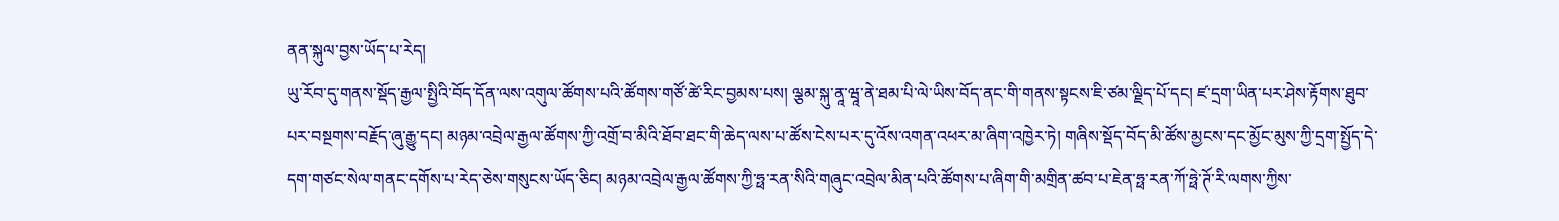ནན་སྐུལ་བྱས་ཡོད་པ་རེད།
ཡུ་རོབ་དུ་གནས་སྡོད་རྒྱལ་སྤྱིའི་བོད་དོན་ལས་འགུལ་ཚོགས་པའི་ཚོགས་གཙོ་ཚེ་རིང་བྱམས་པས། ལྕམ་སྐུ་ནཱ་ཝཱ་ནེ་ཐམ་པི་ལེ་ཡིས་བོད་ནང་གི་གནས་སྟངས་ཇི་ཙམ་ལྗིད་པོ་དང། ཛ་དྲག་ཡིན་པར་ཤེས་རྟོགས་ཐུབ་པར་བསྔགས་བརྗོད་ཞུ་རྒྱུ་དང། མཉམ་འབྲེལ་རྒྱལ་ཚོགས་ཀྱི་འགྲོ་བ་མིའི་ཐོབ་ཐང་གི་ཆེད་ལས་པ་ཚོས་ངེས་པར་དུ་འོས་འགན་འཕར་མ་ཞིག་འཁྱེར་ཏེ། གཞིས་སྡོད་བོད་མི་ཚོས་མྱངས་དང་མྱོང་མུས་ཀྱི་དྲག་སྤྱོད་དེ་དག་གཙང་སེལ་གནང་དགོས་པ་རེད་ཅེས་གསུངས་ཡོད་ཅིང། མཉམ་འབྲེལ་རྒྱལ་ཚོགས་ཀྱི་ཧྥ་རན་སིའི་གཞུང་འབྲེལ་མིན་པའི་ཚོགས་པ་ཞིག་གི་མགྲིན་ཚབ་པ་ཇེན་ཧྥ་རན་ཀོ་ཧྥེ་ཊོ་རི་ལགས་ཀྱིས་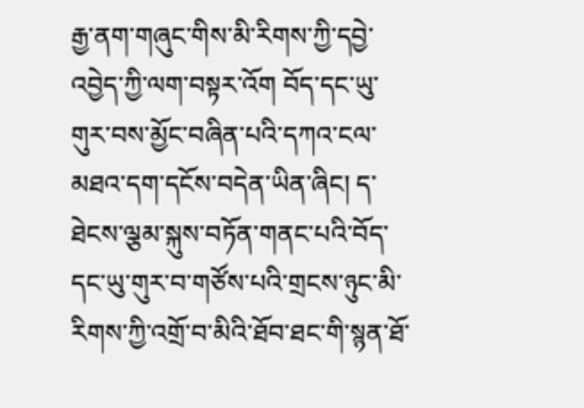རྒྱ་ནག་གཞུང་གིས་མི་རིགས་ཀྱི་དབྱེ་འབྱེད་ཀྱི་ལག་བསྟར་འོག བོད་དང་ཡུ་གུར་བས་མྱོང་བཞིན་པའི་དཀའ་ངལ་མཐའ་དག་དངོས་བདེན་ཡིན་ཞིང། ད་ཐེངས་ལྕམ་སྐུས་བཏོན་གནང་པའི་བོད་དང་ཡུ་གུར་བ་གཙོས་པའི་གྲངས་ཉུང་མི་རིགས་ཀྱི་འགྲོ་བ་མིའི་ཐོབ་ཐང་གི་སྙན་ཐོ་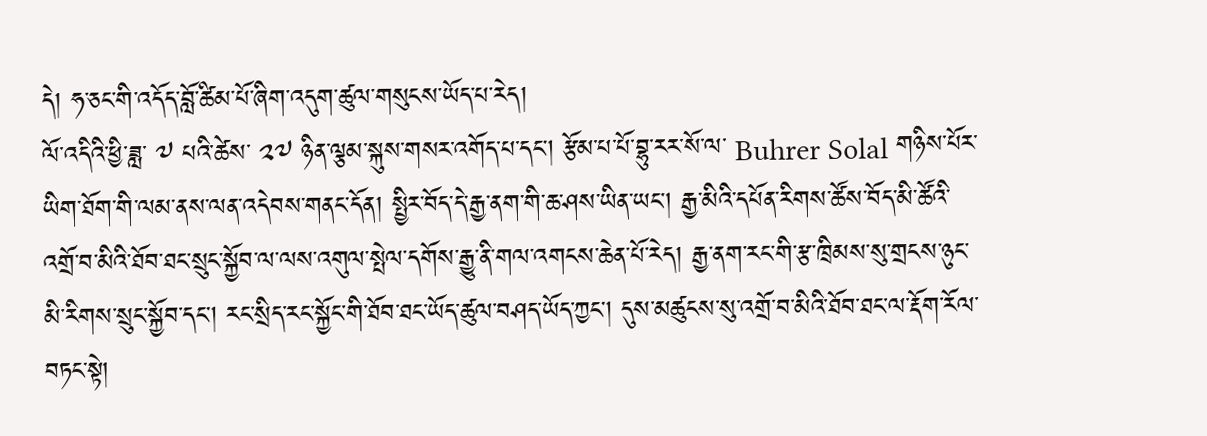དེ། ཧ་ཅང་གི་འདོད་བློ་ཚིམ་པོ་ཞིག་འདུག་ཚུལ་གསུངས་ཡོད་པ་རེད།
ལོ་འདིའི་ཕྱི་ཟླ་ ༧ པའི་ཚེས་ ༢༧ ཉིན་ལྕམ་སྐུས་གསར་འགོད་པ་དང། རྩོམ་པ་པོ་བྷུ་རར་སོ་ལ་ Buhrer Solal གཉིས་པོར་ཡིག་ཐོག་གི་ལམ་ནས་ལན་འདེབས་གནང་དོན། སྤྱིར་བོད་དེ་རྒྱ་ནག་གི་ཆ་ཤས་ཡིན་ཡང། རྒྱ་མིའི་དཔོན་རིགས་ཚོས་བོད་མི་ཚོའི་འགྲོ་བ་མིའི་ཐོབ་ཐང་སྲུང་སྐྱོབ་ལ་ལས་འགུལ་སྤེལ་དགོས་རྒྱུ་ནི་གལ་འགངས་ཆེན་པོ་རེད། རྒྱ་ནག་རང་གི་རྩ་ཁྲིམས་སུ་གྲངས་ཉུང་མི་རིགས་སྲུང་སྐྱོབ་དང། རང་སྲིད་རང་སྐྱོང་གི་ཐོབ་ཐང་ཡོད་ཚུལ་བཤད་ཡོད་ཀྱང། དུས་མཚུངས་སུ་འགྲོ་བ་མིའི་ཐོབ་ཐང་ལ་རྡོག་རོལ་བཏང་སྟེ།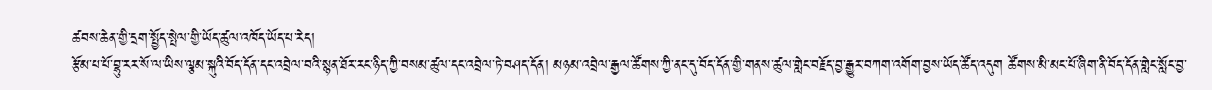ཚབས་ཆེན་གྱི་དྲག་སྤྱོད་སྤེལ་གྱི་ཡོད་ཚུལ་འཁོད་ཡོད་པ་རེད།
རྩོམ་པ་པོ་བྷུ་རར་སོ་ལ་ཡིས་ལྕམ་སྐུའི་བོད་དོན་དང་འབྲེལ་བའི་སྙན་ཐོར་རང་ཉིད་ཀྱི་བསམ་ཚུལ་དང་འབྲེལ་ཏེ་བཤད་དོན། མཉམ་འབྲེལ་རྒྱལ་ཚོགས་ཀྱི་ནང་དུ་བོད་དོན་གྱི་གནས་ཚུལ་གླེང་བརྗོད་བྱ་རྒྱུར་བཀག་འགོག་བྱས་ཡོད་ཚོད་འདུག ཚོགས་མི་མང་པོ་ཞིག་ནི་བོད་དོན་གླེང་སློང་བྱ་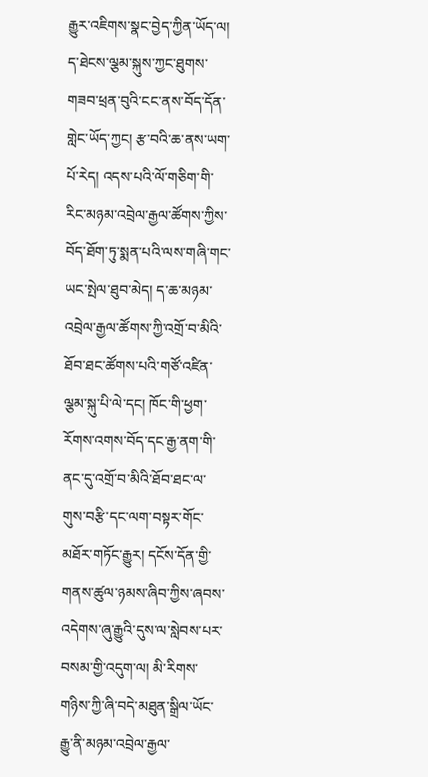རྒྱུར་འཇིགས་སྣང་བྱེད་ཀྱིན་ཡོད་ལ། ད་ཐེངས་ལྕམ་སྐུས་ཀྱང་ཐུགས་གཟབ་ཕྲན་བུའི་ངང་ནས་བོད་དོན་གླེང་ཡོད་ཀྱང། རྩ་བའི་ཆ་ནས་ཡག་པོ་རེད། འདས་པའི་ལོ་གཅིག་གི་རིང་མཉམ་འབྲེལ་རྒྱལ་ཚོགས་ཀྱིས་བོད་ཐོག་ཏུ་སྨན་པའི་ལས་གཞི་གང་ཡང་སྤེལ་ཐུབ་མེད། ད་ཆ་མཉམ་འབྲེལ་རྒྱལ་ཚོགས་ཀྱི་འགྲོ་བ་མིའི་ཐོབ་ཐང་ཚོགས་པའི་གཙོ་འཛིན་ལྕམ་སྐུ་པི་ལེ་དང། ཁོང་གི་ཕྱག་རོགས་འགས་བོད་དང་རྒྱ་ནག་གི་ནང་དུ་འགྲོ་བ་མིའི་ཐོབ་ཐང་ལ་གུས་བརྩི་དང་ལག་བསྟར་གོང་མཐོར་གཏོང་རྒྱུར། དངོས་དོན་གྱི་གནས་ཚུལ་ཉམས་ཞིབ་ཀྱིས་ཞབས་འདེགས་ཞུ་རྒྱུའི་དུས་ལ་སླེབས་པར་བསམ་གྱི་འདུག་ལ། མི་རིགས་གཉིས་ཀྱི་ཞི་བདེ་མཐུན་སྒྲིལ་ཡོང་རྒྱུ་ནི་མཉམ་འབྲེལ་རྒྱལ་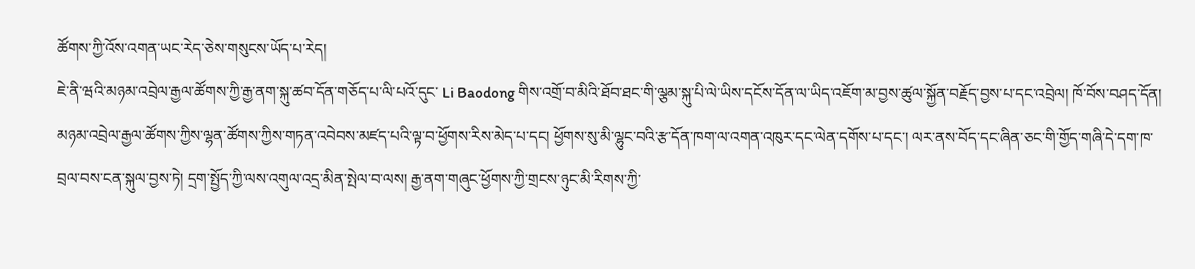ཚོགས་ཀྱི་འོས་འགན་ཡང་རེད་ཅེས་གསུངས་ཡོད་པ་རེད།
ཇེ་ནི་ཝའི་མཉམ་འབྲེལ་རྒྱལ་ཚོགས་ཀྱི་རྒྱ་ནག་སྐུ་ཚབ་དོན་གཅོད་པ་ལི་པའོ་དུང་ Li Baodong གིས་འགྲོ་བ་མིའི་ཐོབ་ཐང་གི་ལྕམ་སྐུ་པི་ལེ་ཡིས་དངོས་དོན་ལ་ཡིད་འཇོག་མ་བྱས་ཚུལ་སྐྱོན་བརྗོད་བྱས་པ་དང་འབྲེལ། ཁོ་བོས་བཤད་དོན། མཉམ་འབྲེལ་རྒྱལ་ཚོགས་ཀྱིས་ལྷན་ཚོགས་ཀྱིས་གཏན་འབེབས་མཛད་པའི་ལྟ་བ་ཕྱོགས་རིས་མེད་པ་དང། ཕྱོགས་སུ་མི་ལྷུང་བའི་རྩ་དོན་ཁག་ལ་འགན་འཁུར་དང་ལེན་དགོས་པ་དང་། ལར་ནས་བོད་དང་ཞིན་ཅང་གི་གྱོད་གཞི་དེ་དག་ཁ་བྲལ་བས་ངན་སྐུལ་བྱས་ཏེ། དྲག་སྤྱོད་ཀྱི་ལས་འགུལ་འདྲ་མིན་སྤེལ་བ་ལས། རྒྱ་ནག་གཞུང་ཕྱོགས་ཀྱི་གྲངས་ཉུང་མི་རིགས་ཀྱི་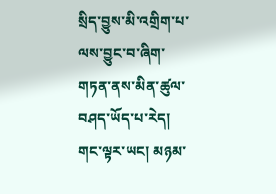སྲིད་བྱུས་མི་འགྲིག་པ་ལས་བྱུང་བ་ཞིག་གཏན་ནས་མིན་ཚུལ་བཤད་ཡོད་པ་རེད།
གང་ལྟར་ཡང། མཉམ་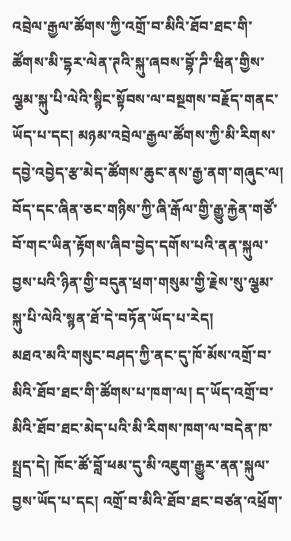འབྲེལ་རྒྱལ་ཚོགས་ཀྱི་འགྲོ་བ་མིའི་ཐོབ་ཐང་གི་ཚོགས་མི་དྷར་ལེན་ཊའི་སྐུ་ཞབས་བྷོ་ཌི་ཝིན་གྱིས་ལྕམ་སྐུ་པི་ལེའི་སྙིང་སྟོབས་ལ་བསྔགས་བརྗོད་གནང་ཡོད་པ་དང། མཉམ་འབྲེལ་རྒྱལ་ཚོགས་ཀྱི་མི་རིགས་དབྱེ་འབྱེད་རྩ་མེད་ཚོགས་ཆུང་ནས་རྒྱ་ནག་གཞུང་ལ། བོད་དང་ཞིན་ཅང་གཉིས་ཀྱི་ཞི་རྒོལ་གྱི་རྒྱུ་རྐྱེན་གཙོ་བོ་གང་ཡིན་རྟོགས་ཞིབ་བྱེད་དགོས་པའི་ནན་སྐུལ་བྱས་པའི་ཉིན་གྱི་བདུན་ཕྲག་གསུམ་གྱི་རྗེས་སུ་ལྕམ་སྐུ་པི་ལེའི་སྙན་ཐོ་དེ་བཏོན་ཡོད་པ་རེད།
མཐའ་མའི་གསུང་བཤད་ཀྱི་ནང་དུ་ཁོ་མོས་འགྲོ་བ་མིའི་ཐོབ་ཐང་གི་ཚོགས་པ་ཁག་ལ། ད་ཡོད་འགྲོ་བ་མིའི་ཐོབ་ཐང་མེད་པའི་མི་རིགས་ཁག་ལ་བདེན་ཁ་སྤྲད་དེ། ཁོང་ཚོ་བློ་ཕམ་དུ་མི་འཇུག་རྒྱུར་ནན་སྐུལ་བྱས་ཡོད་པ་དང། འགྲོ་བ་མིའི་ཐོབ་ཐང་བཙན་འཕྲོག་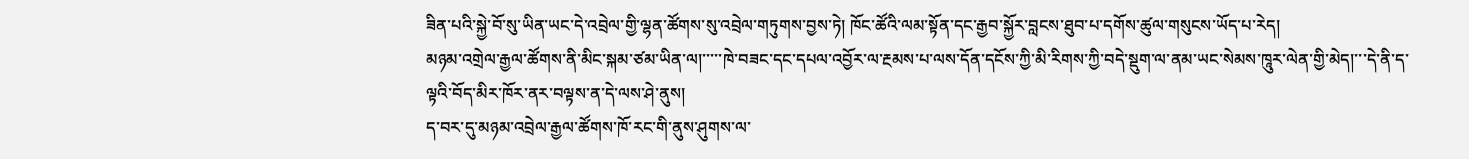ཟིན་པའི་སྐྱེ་བོ་སུ་ཡིན་ཡང་དེ་འབྲེལ་གྱི་ལྷན་ཚོགས་སུ་འབྲེལ་གཏུགས་བྱས་ཏེ། ཁོང་ཚོའི་ལམ་སྟོན་དང་རྒྱབ་སྐྱོར་བླངས་ཐུབ་པ་དགོས་ཚུལ་གསུངས་ཡོད་པ་རེད།
མཉམ་འགྲེལ་རྒྱལ་ཚོགས་ནི་མིང་སྐམ་ཙམ་ཡིན་ལ།་་་་་ཁེ་བཟང་དང་དཔལ་འབྱོར་ལ་རྔམས་པ་ལས་དོན་དངོས་ཀྱི་མི་རིགས་ཀྱི་བདེ་སྡུག་ལ་ནམ་ཡང་སེམས་ཁཱུར་ལེན་གྱི་མེད།་་་དེ་ནི་ད་ལྟའི་བོད་མིར་ཁོར་ནར་བལྟས་ན་དེ་ལས་ཤེ་ནུས།
ད་བར་དུ་མཉམ་འབྲེལ་རྒྱལ་ཚོགས་ཁོ་རང་གི་ནུས་ཤུགས་ལ་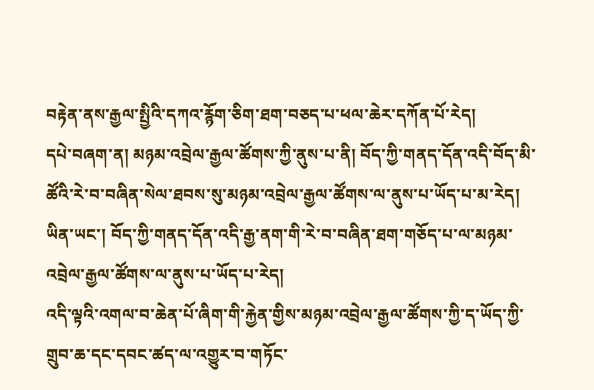བརྟེན་ནས་རྒྱལ་སྤྱིའི་དཀའ་རྙོག་ཅིག་ཐག་བཅད་པ་ཕལ་ཆེར་དཀོན་པོ་རེད།
དཔེ་བཞག་ན། མཉམ་འབྲེལ་རྒྱལ་ཚོགས་ཀྱི་ནུས་པ་ནི། བོད་ཀྱི་གནད་དོན་འདི་བོད་མི་ཚོའི་རེ་བ་བཞིན་སེལ་ཐབས་སུ་མཉམ་འབྲེལ་རྒྱལ་ཚོགས་ལ་ནུས་པ་ཡོད་པ་མ་རེད། ཡིན་ཡང་། བོད་ཀྱི་གནད་དོན་འདི་རྒྱ་ནག་གི་རེ་བ་བཞིན་ཐག་གཅོད་པ་ལ་མཉམ་འབྲེལ་རྒྱལ་ཚོགས་ལ་ནུས་པ་ཡོད་པ་རེད།
འདི་ལྟའི་འགལ་བ་ཆེན་པོ་ཞིག་གི་རྐྱེན་གྱིས་མཉམ་འབྲེལ་རྒྱལ་ཚོགས་ཀྱི་ད་ཡོད་ཀྱི་གྲུབ་ཆ་དང་དབང་ཚད་ལ་འགྱུར་བ་གཏོང་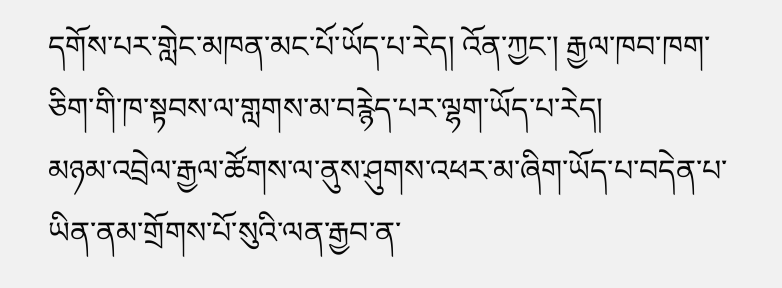དགོས་པར་གླེང་མཁན་མང་པོ་ཡོད་པ་རེད། འོན་ཀྱང་། རྒྱལ་ཁབ་ཁག་ཅིག་གི་ཁ་སྟབས་ལ་གླགས་མ་བརྙེད་པར་ལྷག་ཡོད་པ་རེད།
མཉམ་འབྲེལ་རྒྱལ་ཚོགས་ལ་ནུས་ཤུགས་འཕར་མ་ཞིག་ཡོད་པ་བདེན་པ་ཡིན་ནམ་གྲོགས་པོ་སུའི་ལན་རྒྱབ་ན་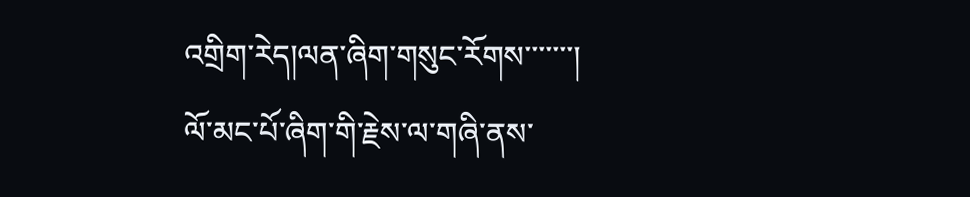འགྲིག་རེད།ལན་ཞིག་གསུང་རོགས་་་་་་་།
ལོ་མང་པོ་ཞིག་གི་རྗེས་ལ་གཞི་ནས་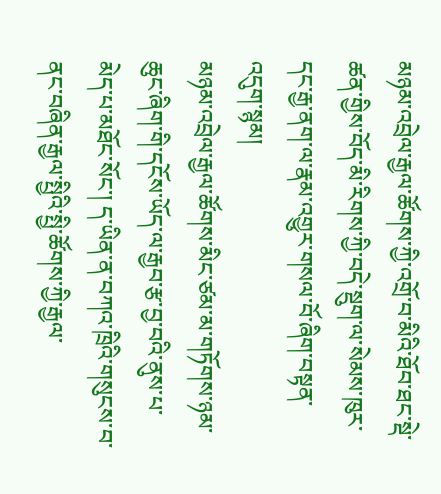མཉམ་འབྲེལ་རྒྱལ་ཚོགས་ཀྱི་འགྲོ་བ་མིའི་ཐོབ་ཐང་སྡེ་ཚན་གྱིས་བོད་མི་རིགས་ཀྱི་བདེ་སྡུག་ལ་སེམས་ཁུར་དང་རྒྱ་ནག་ལ་རྣམ་འགྱུར་གསལ་བོ་ཞིག་བསྟན་འདུག་སྙམ།
མཉམ་འབྲེལ་རྒྱལ་ཚོགས་མིང་ཙམ་མ་གཏོགས་ཉམ་ཆུང་ཞིག་གི་དངོས་ཡོད་ལ་རྒྱབ་རྩ་བྱ་བའི་ནུས་པ་མེད་པ་མཐོང་སོང་། ད་ཡིན་ན་བཀའ་ཁྲིའི་གསུངས་བ་ནང་བཞིན་རྒྱལ་སྤྱིའི་སྤྱི་ཚོགས་ཀྱི་རྒྱལ་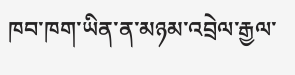ཁབ་ཁག་ཡིན་ན་མཉམ་འབྲེལ་རྒྱལ་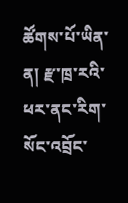ཚོགས་པོ་ཡིན་ན། རྫ་ཁྲ་རའི་ཕར་ནང་རིག་སོང་འབྲོང་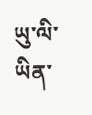ཡུ་ལི་ཡིན་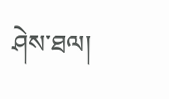ཤེས་ཐལ།